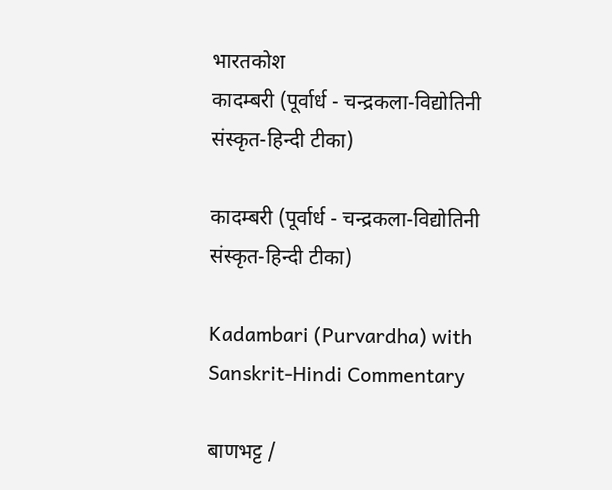भारतकोश
कादम्बरी (पूर्वार्ध - चन्द्रकला-विद्योतिनी संस्कृत-हिन्दी टीका)

कादम्बरी (पूर्वार्ध - चन्द्रकला-विद्योतिनी संस्कृत-हिन्दी टीका)

Kadambari (Purvardha) with Sanskrit-Hindi Commentary

बाणभट्ट /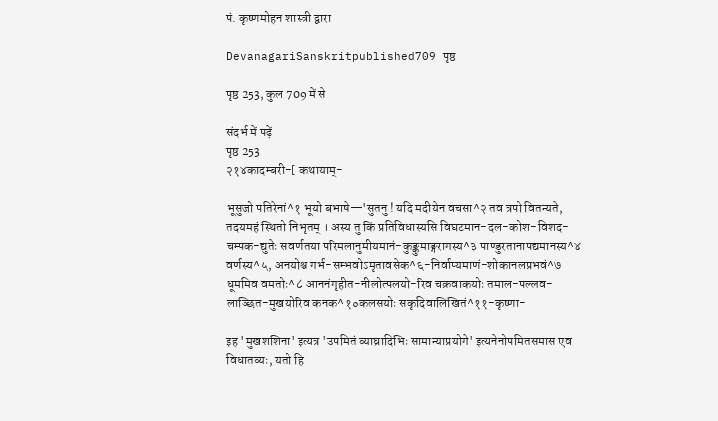पं. कृष्णमोहन शास्त्री द्वारा

DevanagariSanskritpublished709 पृष्ठ

पृष्ठ 253, कुल 709 में से

संदर्भ में पढ़ें
पृष्ठ 253
२१४कादम्बरी-[ कथायाम्-

भूसुजो पतिरेनां^१ भूयो बभाषे—'सुतनु ! यदि मदीयेन वचसा^२ तव त्रपो वितन्यते, तदयमहं स्थितो निभृतम् । अस्य तु किं प्रतिविधास्यसि विघटमान-दल-कोश-विशद-चम्पक-द्युतेः सवर्णतया परिमलानुमीयमानं-कुङ्कुमाङ्गरागस्य^३ पाण्डुरतानापद्यमानस्य^४ वर्णस्य^५, अनयोश्च गर्भ-सम्भवोऽमृतावसेक^६-निर्वाप्यमाणं-शोकानलप्रभवं^७ धूममिव वमतोः^८ आननंगृहीत-नीलोत्पलयो-रिव चक्रवाकयोः तमाल-पल्लव-लाञ्छित-मुखयोरिव कनक^१०कलसयोः सकृदिवालिखितं^११-कृष्णा-

इह 'मुखशशिना' इत्यत्र 'उपमितं व्याघ्रादिभिः सामान्याप्रयोगे' इत्यनेनोपमितसमास एव विधातव्यः, यतो हि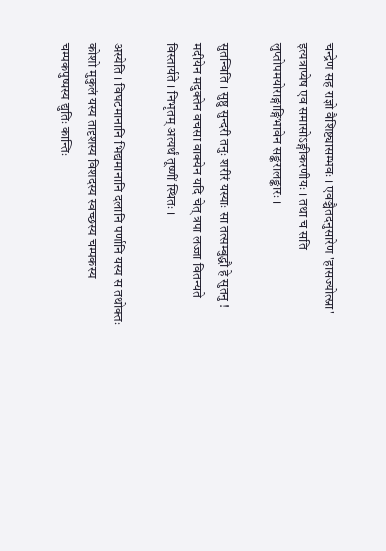चन्द्रेण सह राज्ञो वैशिष्ट्यासम्भवः । एवञ्चैतदनुसारेण 'हासज्योत्स्ना' इत्यत्राप्येष एव समासोऽङ्गीकरणीयः । तथा च सति लुप्तोपमयोराङ्गाङ्गिभावेन सङ्करालङ्कारः ।

सुतन्विति । सुष्ठु सुन्दरी तनुः शरीरं यस्याः सा तत्सम्बुद्धौ हे सुतनु ! मदीयेन मदुक्तेन वचसा वाक्येन यदि चेत् त्रपा लज्जा वितन्यते विस्तार्यते । निभृतम् अत्यर्थं तूष्णीं स्थितः ।

अस्येति । विघटमानानि भिद्यमानानि दलानि पर्णानि यस्य स तथोक्तः कोशो मुकुलं यस्य तादृशस्य विशदस्य स्वच्छस्य चम्पकस्य चम्पकपुष्पस्य द्युतिः कान्तिः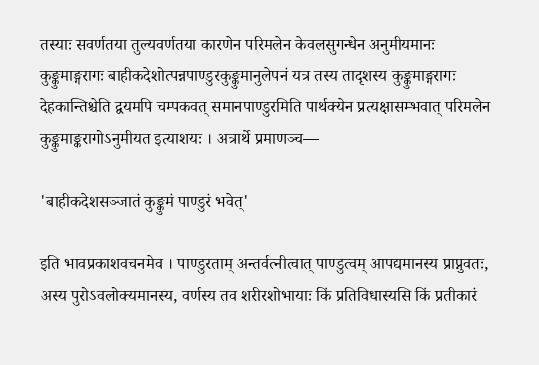तस्याः सवर्णतया तुल्यवर्णतया कारणेन परिमलेन केवलसुगन्धेन अनुमीयमानः कुङ्कुमाङ्गरागः बाहीकदेशोत्पन्नपाण्डुरकुङ्कुमानुलेपनं यत्र तस्य तादृशस्य कुङ्कुमाङ्गरागः देहकान्तिश्चेति द्वयमपि चम्पकवत् समानपाण्डुरमिति पार्थक्येन प्रत्यक्षासम्भवात् परिमलेन कुङ्कुमाङ्करागोऽनुमीयत इत्याशयः । अत्रार्थे प्रमाणञ्च—

'बाहीकदेशसञ्जातं कुङ्कुमं पाण्डुरं भवेत्'

इति भावप्रकाशवचनमेव । पाण्डुरताम् अन्तर्वत्नीत्वात् पाण्डुत्वम् आपद्यमानस्य प्राप्नुवतः, अस्य पुरोऽवलोक्यमानस्य, वर्णस्य तव शरीरशोभायाः किं प्रतिविधास्यसि किं प्रतीकारं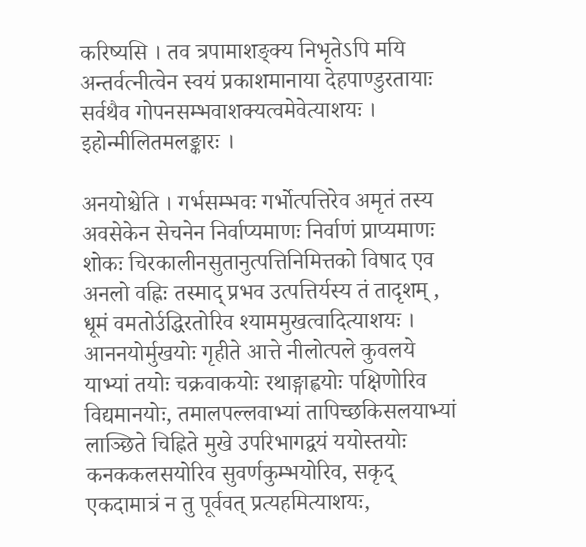करिष्यसि । तव त्रपामाशङ्क्य निभृतेऽपि मयि अन्तर्वत्नीत्वेन स्वयं प्रकाशमानाया देहपाण्डुरतायाः सर्वथैव गोपनसम्भवाशक्यत्वमेवेत्याशयः । इहोन्मीलितमलङ्कारः ।

अनयोश्चेति । गर्भसम्भवः गर्भोत्पत्तिरेव अमृतं तस्य अवसेकेन सेचनेन निर्वाप्यमाणः निर्वाणं प्राप्यमाणः शोकः चिरकालीनसुतानुत्पत्तिनिमित्तको विषाद एव अनलो वह्निः तस्माद् प्रभव उत्पत्तिर्यस्य तं तादृशम् , धूमं वमतोर्उद्धिरतोरिव श्याममुखत्वादित्याशयः । आननयोर्मुखयोः गृहीते आत्ते नीलोत्पले कुवलये याभ्यां तयोः चक्रवाकयोः रथाङ्गाह्वयोः पक्षिणोरिव विद्यमानयोः, तमालपल्लवाभ्यां तापिच्छकिसलयाभ्यां लाञ्छिते चिह्निते मुखे उपरिभागद्वयं ययोस्तयोः कनककलसयोरिव सुवर्णकुम्भयोरिव, सकृद् एकदामात्रं न तु पूर्ववत् प्रत्यहमित्याशयः,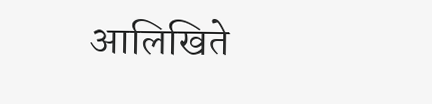आलिखिते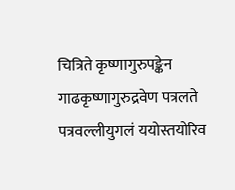चित्रिते कृष्णागुरुपङ्केन गाढकृष्णागुरुद्रवेण पत्रलते पत्रवल्लीयुगलं ययोस्तयोरिव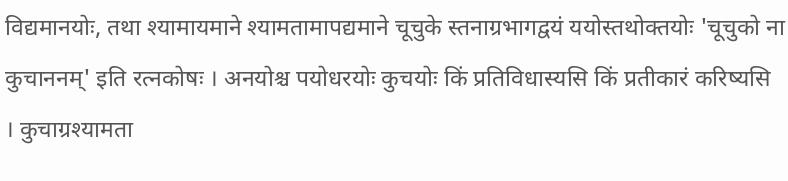विद्यमानयोः, तथा श्यामायमाने श्यामतामापद्यमाने चूचुके स्तनाग्रभागद्वयं ययोस्तथोक्तयोः 'चूचुको ना कुचाननम्' इति रत्नकोषः । अनयोश्च पयोधरयोः कुचयोः किं प्रतिविधास्यसि किं प्रतीकारं करिष्यसि । कुचाग्रश्यामता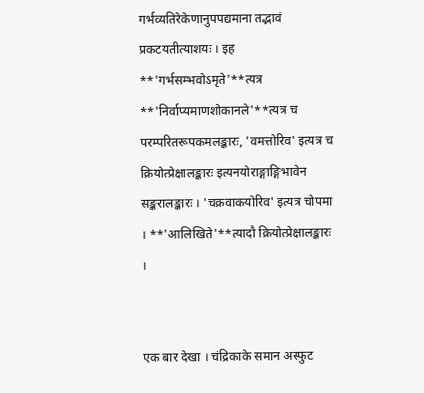गर्भव्यतिरेकेणानुपपद्यमाना तद्भावं प्रकटयतीत्याशयः । इह **'गर्भसम्भवोऽमृते'**त्यत्र **'निर्वाप्यमाणशोकानले'**त्यत्र च परम्परितरूपकमलङ्कारः, 'वमत्तोरिव' इत्यत्र च क्रियोत्प्रेक्षालङ्कारः इत्यनयोराङ्गाङ्गिभावेन सङ्करालङ्कारः । 'चक्रवाकयोरिव' इत्यत्र चोपमा । **'आलिखिते'**त्यादौ क्रियोत्प्रेक्षालङ्कारः ।


एक बार देखा । चंद्रिकाके समान अस्फुट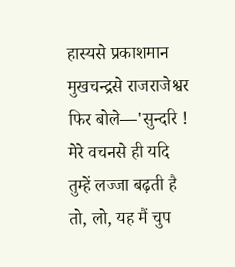हास्यसे प्रकाशमान मुखचन्द्रसे राजराजेश्वर फिर बोले—'सुन्दरि ! मेरे वचनसे ही यदि तुम्हें लज्जा बढ़ती है तो, लो, यह मैं चुप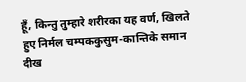हूँ, किन्तु तुम्हारे शरीरका यह वर्ण, खिलते हुए निर्मल चम्पककुसुम-कान्तिके समान दीख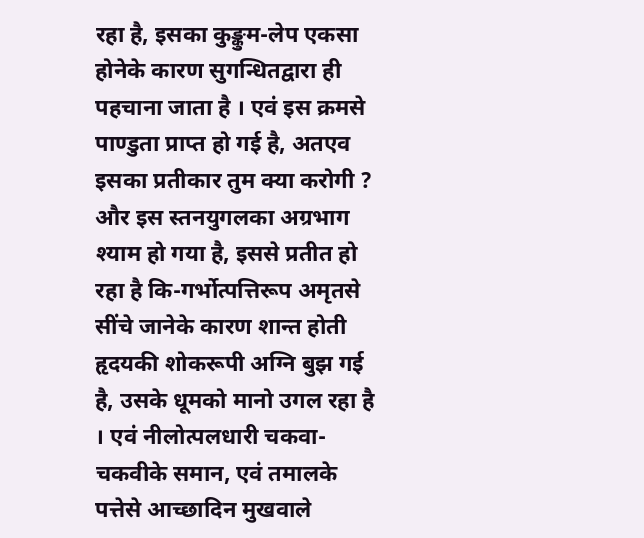रहा है, इसका कुङ्कुम-लेप एकसा होनेके कारण सुगन्धितद्वारा ही पहचाना जाता है । एवं इस क्रमसे पाण्डुता प्राप्त हो गई है, अतएव इसका प्रतीकार तुम क्या करोगी ? और इस स्तनयुगलका अग्रभाग श्याम हो गया है, इससे प्रतीत हो रहा है कि-गर्भोत्पत्तिरूप अमृतसे सींचे जानेके कारण शान्त होती हृदयकी शोकरूपी अग्नि बुझ गई है, उसके धूमको मानो उगल रहा है । एवं नीलोत्पलधारी चकवा-चकवीके समान, एवं तमालके पत्तेसे आच्छादिन मुखवाले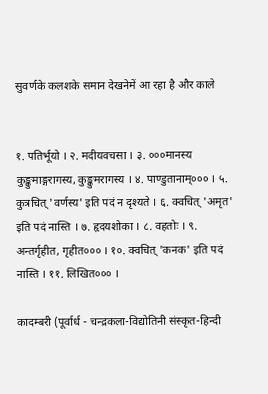सुवर्णके कलशके समान देखनेमें आ रहा है और काले


१. पतिर्भूयो । २. मदीयवचसा । ३. ०००मानस्य कुङ्कुमाङ्गरागस्य, कुङ्कुमरागस्य । ४. पाण्डुतानाम्००० । ५. कुत्रचित् 'वर्णस्य' इति पदं न दृश्यते । ६. क्वचित् 'अमृत' इति पदं नास्ति । ७. हृदयशोका । ८. वहतोः । ९. अन्तर्गृहीत, गृहीत००० । १०. क्वचित् 'कनक' इति पदं नास्ति । ११. लिखित००० ।

कादम्बरी (पूर्वार्ध - चन्द्रकला-विद्योतिनी संस्कृत-हिन्दी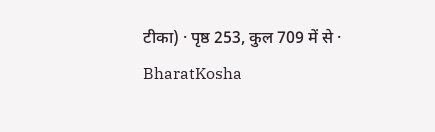टीका) · पृष्ठ 253, कुल 709 में से · BharatKosha